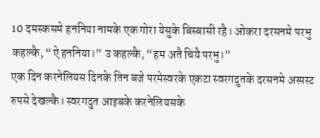10 दमस्कसमे हननिया नामके एक गोरा येसुके बिस्बासी रहै। ओकरा दरसनमे परभु कहल्कै, “ऐ हननिया।” उ कहल्कै, “हम अतै चियै परभु।”
एक दिन करनेलियस दिनके तिन बजे परमेस्वरके एकटा स्वरगदुतके दरसनमे अस्पस्ट रुपसे देखल्कै। स्वरगदुत आइबके करनेलियसके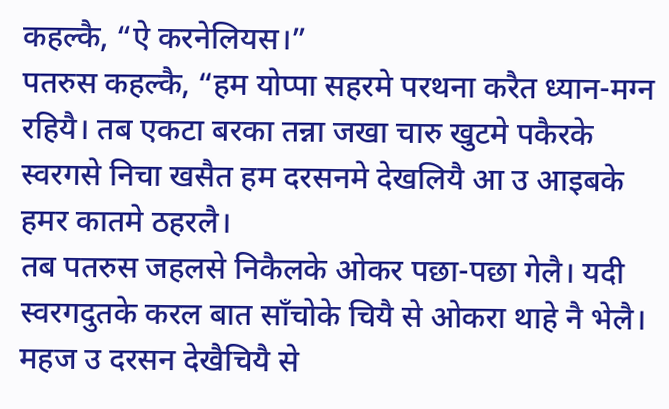कहल्कै, “ऐ करनेलियस।”
पतरुस कहल्कै, “हम योप्पा सहरमे परथना करैत ध्यान-मग्न रहियै। तब एकटा बरका तन्ना जखा चारु खुटमे पकैरके स्वरगसे निचा खसैत हम दरसनमे देखलियै आ उ आइबके हमर कातमे ठहरलै।
तब पतरुस जहलसे निकैलके ओकर पछा-पछा गेलै। यदी स्वरगदुतके करल बात साँचोके चियै से ओकरा थाहे नै भेलै। महज उ दरसन देखैचियै से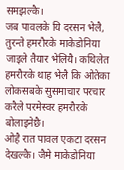समझल्कै।
जब पावलके यि दरसन भेलै, तुरन्ते हमरौरके माकेडोनिया जाइले तैयार भेलियै। कथिलेत हमरौरके थाह भेलै कि ओतेका लोकसबके सुसमाचार परचार करैले परमेस्वर हमरौरके बोलाइनेछै।
ओहै रात पावल एकटा दरसन देखल्कै। जैमे माकेडोनिया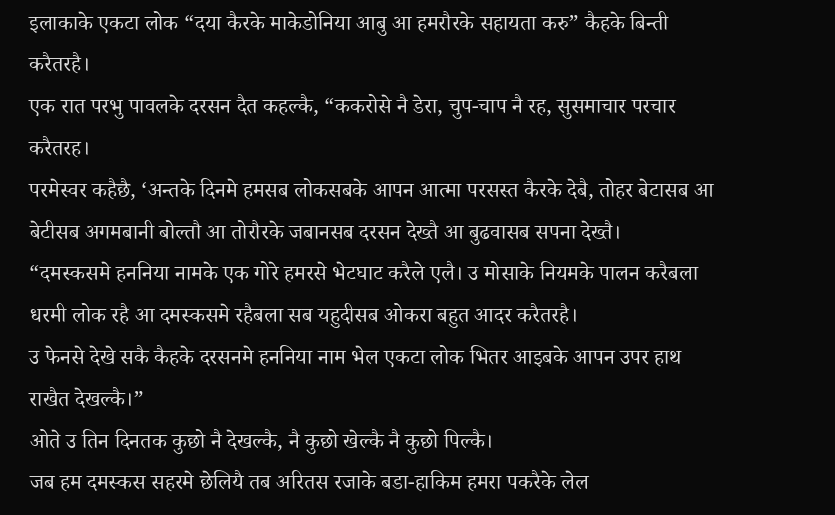इलाकाके एकटा लोक “दया कैरके माकेडोनिया आबु आ हमरौरके सहायता करु” कैहके बिन्ती करैतरहै।
एक रात परभु पावलके दरसन दैत कहल्कै, “ककरोसे नै डेरा, चुप-चाप नै रह, सुसमाचार परचार करैतरह।
परमेस्वर कहैछै, ‘अन्तके दिनमे हमसब लोकसबके आपन आत्मा परसस्त कैरके देबै, तोहर बेटासब आ बेटीसब अगमबानी बोल्तौ आ तोरौरके जबानसब दरसन देख्तै आ बुढवासब सपना देख्तै।
“दमस्कसमे हननिया नामके एक गोरे हमरसे भेटघाट करैले एलै। उ मोसाके नियमके पालन करैबला धरमी लोक रहै आ दमस्कसमे रहैबला सब यहुदीसब ओकरा बहुत आदर करैतरहै।
उ फेनसे देखे सकै कैहके दरसनमे हननिया नाम भेल एकटा लोक भितर आइबके आपन उपर हाथ राखैत देखल्कै।”
ओते उ तिन दिनतक कुछो नै देखल्कै, नै कुछो खेल्कै नै कुछो पिल्कै।
जब हम दमस्कस सहरमे छेलियै तब अरितस रजाके बडा-हाकिम हमरा पकरैके लेल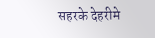सहरके देहरीमे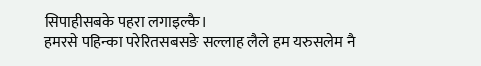सिपाहीसबके पहरा लगाइल्कै।
हमरसे पहिन्का परेरितसबसङे सल्लाह लैले हम यरुसलेम नै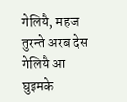गेलियै, महज तुरन्ते अरब देस गेलियै आ घुइमके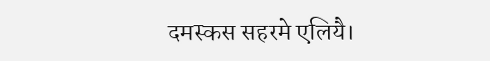दमस्कस सहरमे एलियै।